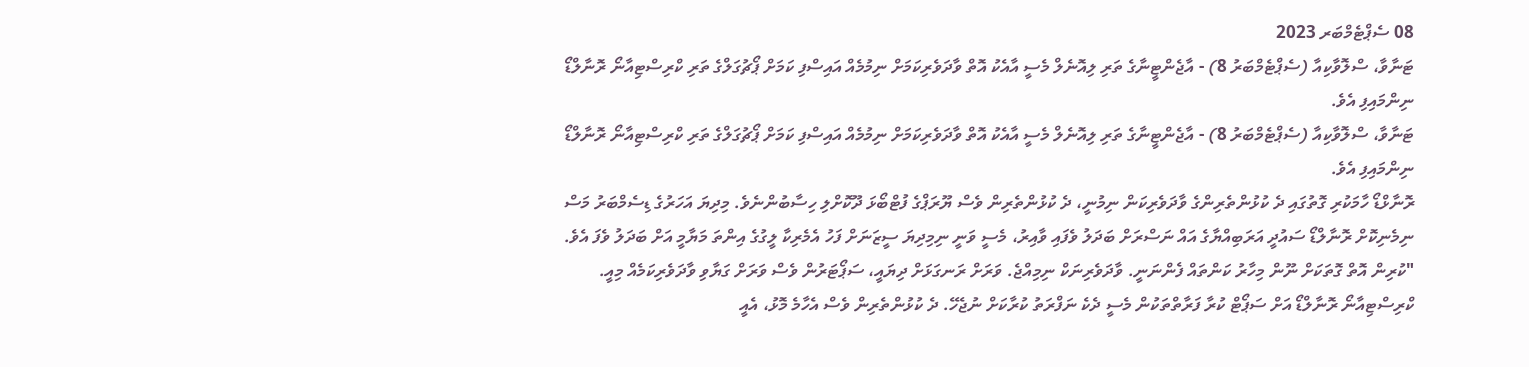08 ސެޕްޓެމްބަރ 2023
ޓަނާވާ، ސްލޮވާކިއާ (ސެޕްޓެމްބަރު 8) - އާޖެންޓީނާގެ ތަރި ލިއޮނެލް މެސީ އާއެކު އޮތް ވާދަވެރިކަމަށް ނިމުމެއް އައިސްފި ކަމަށް ޕޯޗުގަލްގެ ތަރި ކްރިސްޓިއާނޯ ރޮނާލްޑޯ ނިންމައިފި އެވެ.
ޓަނާވާ، ސްލޮވާކިއާ (ސެޕްޓެމްބަރު 8) - އާޖެންޓީނާގެ ތަރި ލިއޮނެލް މެސީ އާއެކު އޮތް ވާދަވެރިކަމަށް ނިމުމެއް އައިސްފި ކަމަށް ޕޯޗުގަލްގެ ތަރި ކްރިސްޓިއާނޯ ރޮނާލްޑޯ ނިންމައިފި އެވެ.
ރޮނާޅްޑޯ ހާމަކުރި ގޮތުގައި ދެ ކުޅުންތެރިންގެ ވާދަވެރިކަން ނިމުނީ، ދެ ކުޅުންތެރިން ވެސް ޔޫރަޕްގެ ފުޓްބޯޅަ ދޫކޮށްލި ހިސާބުންނެވެ. މިދިޔަ އަހަރުގެ ޑިސެމްބަރު މަސް ނިމެނިކޮށް ރޮނާލްޑޯ ސައުދީ އަރަބިއްޔާގެ އައް ނަސްރަށް ބަދަލު ވެފައި ވާއިރު، މެސީ ވަނީ ނިމިދިޔަ ސީޒަނަށް ފަހު އެމެރިކާ ލީގުގެ އިންތަ މަޔާމީ އަށް ބަދަލު ވެފަ އެވެ.
"ކުރިން އޮތް ގޮތަކަށް ނޫން މިހާރު ކަންތައް ފެންނަނީ. ވާދަވެރިނަކް ނިމިއްޖެ. ވަރަށް ރަނގަޅަށް ދިޔައީ، ސަޕޯޓަރުން ވެސް ވަރަށް ގަޔާވި ވާދަވެރިކަމެއް މިއީ. ކްރިސްޓިއާނޯ ރޮނާލްޑޯ އަށް ސަޕޯޓް ކުރާ ފަރާތްތަކުން މެސީ ދެކެ ނަފްރަތު ކުރާކަށް ނުޖެހޭ. ދެ ކުޅުންތެރިން ވެސް އެހާމެ މޮޅު، އެއީ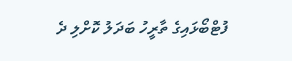ފުޓްބޯޅައިގެ ތާރީހު ބަދަލު ކޮށްލި ދެ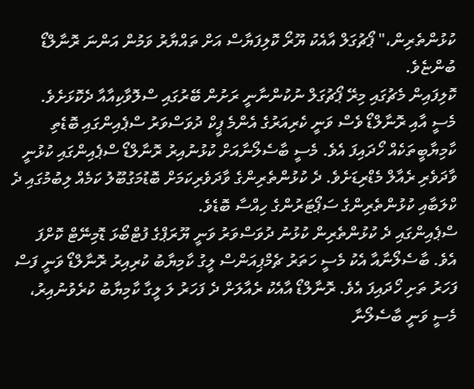ކުޅުންތެރިން،" ޕޯޗުގަލް އާއެކު ޔޫރޯ ކޮލިފަޔާސް އަށް ތައްޔާރު ވަމުން އަންނަ ރޮނާލްޑޯ ބުންޏެވެ.
ކޮލިފައިން މެޗުގައި މިރޭ ޕޯޗުގަލް ނުކުންނާނީ ރަށުން ބޭރުގައި ސްލޮވާކިއާއާ ދެކޮޅަށެވެ.
މެސީ އާއި ރޮނާލްޑޯ ވެސް ވަނީ ކެރިއަރުގެ އެންމެ ޕީކް ދުވަސްވަރު ސްޕެއިންގައި ބޮޑެތި ކާމިޔާބީތަކެއް ހޯދައިފަ އެވެ. މެސީ ބާސެލޯނާއަށް ކުޅުނުއިރު ރޮނާލްޑޯ ސްޕެއިންގައި ކުޅުނީ ވާދަވެރި ރެއާލް މެޑްރިޑަށެވެ. ދެ ކުޅުންތެރިންގެ ވާދަވެރިކަމަށް ބޮޑުމަގުބޫލު ކަމެއް ލިބުމުގައި ދެ ކްލަބާއި ކުޅުންތެރިންގެ ސަޕޯޓަރުންގެ ހިއްސާ ބޮޑެވެ.
ސްޕެއިންގައި ދެ ކުޅުންތެރިން ކުޅުނު ދުވަސްވަރު ވަނީ ޔޫރަޕްގެ ފުޓްބޯޅަ ޑޮމިނޭޓް ކޮށްފަ އެވެ. ބާސެލޯނާއާ އެކު މެސީ ހަތަރު ޗެމްޕިއަންސް ލީގު ކާމިޔާބު ކުރިއިރު ރޮނާލްޑޯ ވަނީ ފަސް ފަހަރު ތަށި ހޯދައިފަ އެވެ. ރޮނާލްޑޯ އާއެކު ރެއާލަށް ދެ ފަހަރު ލަ ލީގާ ކާމިޔާބު ކުރެވުނުއިރު، މެސީ ވަނީ ބާސެލޯނާ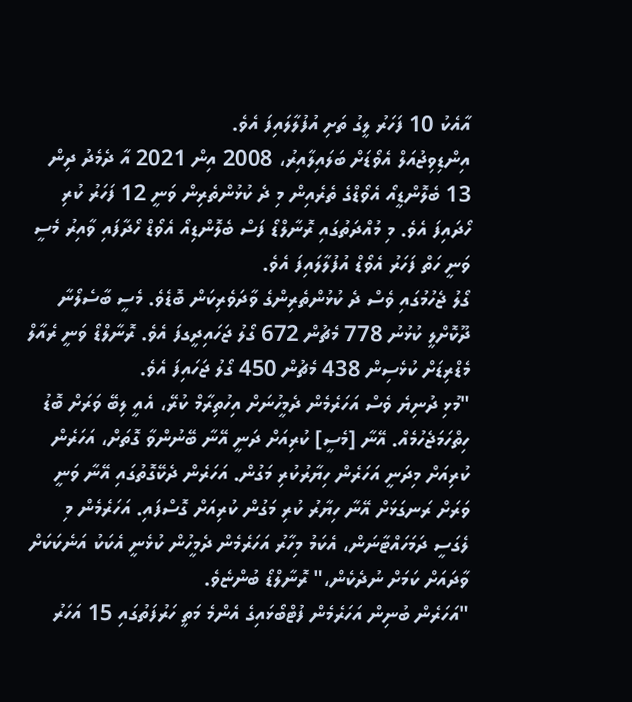އާއެކު 10 ފަހަރު ލީގު ތަށި އުފުލާލައިފަ އެވެ.
އިންޑިވިޖުއަލް އެވޯޑަށް ބަލައިލާއިރު، 2008 އިން 2021 އާ ދެމެދު ދިން 13 ބެލޮންޑީއޯ އެވޯޑްގެ ތެރެއިން މި ދެ ކުޅުންތެރިން ވަނީ 12 ފަހަރު ކުރި ހޯދައިފަ އެވެ. މި މުއްދަތުގައި ރޮނާލްޑޯ ފަސް ބެލޮންޑިއޯ އެވޯޑް ހޯދާފައި ވާއިރު މެސީ ވަނީ ހަތް ފަހަރު އެވޯޑް އުފުލާލައިފަ އެވެ.
ގޯލު ޖެހުމުގައި ވެސް ދެ ކުޅުންތެރިންގެ ވާދަވެރިކަން ބޮޑެވެ. މެސީ ބާސެލޯނާ ދޫކޮށްލީ ކުޅުނު 778 މެޗުން 672 ގޯލު ޖަހައިދީގފަ އެވެ. ރޮނާލްޑޯ ވަނީ ރެއާލް މެޑްރިޑަށް ކުޅެސިން 438 މެޗުން 450 ގޯލު ޖަހައިފަ އެވެ.
"މުޅި ދުނިޔެ ވެސް އަހަރެމެން ދެމީހުނަށް އިހުތިރާމް ކުރޭ، އެއީ ލިބޭ ވަރަށް ބޮޑު ހިތްހަމަޖެހުމެއް. އޭނާ [މެސީ] ކުރިއަށް ދަނީ އޭނާ ބޭނުންވާ ގޮތަށް، އަހަރެން ކުރިއަށް މިދަނީ އަހަރެން ހިޔާރުކުރި މަގުން. އަހަރެން ދެކޭގޮތުގައި އޭނާ ވަނީ ވަރަށް ރަނގަޅަށް އޭނާ ހިޔާރު ކުރި މަގުން ކުރިއަށް ގޮސްފައި. އަހަރެމެން މި ލެގަސީ ދަމަހައްޓާނަން، އެކަމު މިހާރު އަހަރެމެން ދެމީހުން ކުޅެނީ އެކަކު އަނެކަކަށް ވާދައަށް ކަމަށް ނުދެކެން،" ރޮނާލްޑޯ ބުންޏެވެ.
"އަހަރެން ބުނިން އަހަރެމެން ފުޓްބޯޅައިގެ އެންމެ މަތީ ހަރުފަތުގައި 15 އަހަރު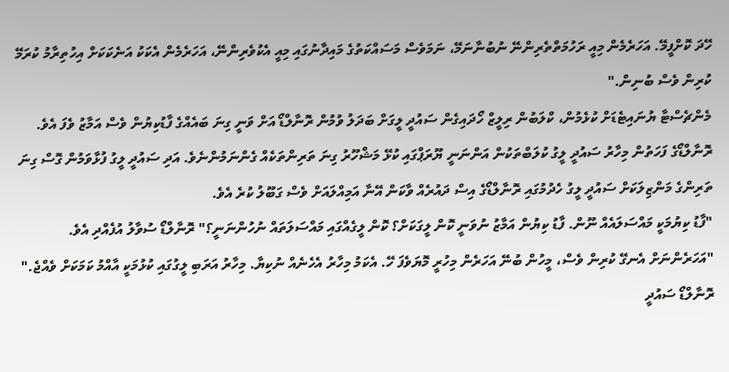ހޭދަ ކޮށްފީމޭ. އަހަރެމެން މިއީ ރަހުމަތްތެރިންނޭ ނުބުނާނަމޭ، ނަމަވެސް މަސައްކަތުގެ މައިދާނުގައި މިއީ އެކުވެރިންނޭ، އަހަރެމެން އެކަކު އަނެކަކަށް އިހުތިރާމު ކުރަމޭ ކުރިން ވެސް ބުނިން."
މެންޗެސްޓާ ޔުނައިޓެޑަށް ކުޅެމުން، ކްލަބުން ރިލީޒް ހޯދައިގެން ސައުދީ ލީގަށް ބަދަލު ވުމުން ރޮނާލްޑޯ އަށް ވަނީ ގިނަ ބައެއްގެ ފާޑުކިޔުން ވެސް އަމާޒު ވެފަ އެވެ.
ރޮނާލްޑޯގެ ފަހަތުން މިހާރު ސައުދީ ލީގު ކުލަބްތަކުން އަންނަނީ ޔޫރަޕްގައި ކުޅޭ މަޝްހޫރު ގިނަ ތަރިންތަކެއް ގެންނަމުންނެވެ. އަދި ސައުދީ ލީގު ފުޅާވަމުން ގޮސް ގިނަ ތަރިންގެ މަންޒިލަކަށް ސައުދީ ލީގު ހެދުމުގައި ރޮނާލްޑޯގެ އިސް ދައުރެއް ވާކަން އޭނާ އަމިއްލައަށް ވެސް ގަބޫލު ކުރެ އެވެ.
"ފާޑު ކިޔުމަކީ މައްސަލައެއް ނޫން. ފާޑު ކިޔުން އަމާޒު ނުވަނީ ކޮން ލީގަކަށް؟ ކޮން ލީގެއްގައި މައްސަލަތައް ނުހުންނަނީ؟" ރޮނާލްޑޯ ސުވާލު އުފެއްދި އެވެ.
"އަހަރެންނަށް އެނގޭ ކުރިން ވެސް، މީހުން ބުނޭ އަހަރެން މިހުރީ މޮޔަވެފަ ހޭ. އެކަމު މިހާރު އެހެނެއް ނުކިޔާ. މިހާރު އަރަބި ލީގުގައި ކުޅުމަކީ އާއްމު ކަމަކަށް ވެއްޖެ."
ރޮނާލްޑޯ ސައުދީ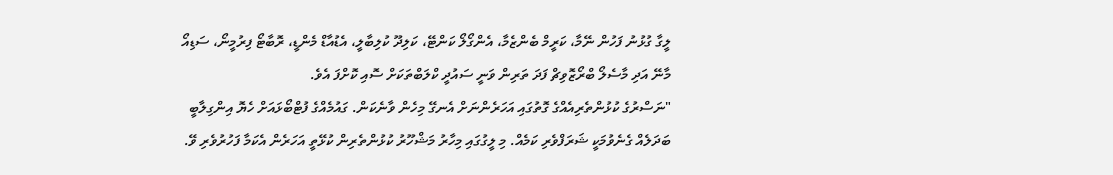ލީގާ ގުޅުނު ފަހުން ނޭމާ، ކަރީމް ބެންޒެމާ، އެންގޯލޯ ކަންޓޭ، ކަލިދޫ ކުލިބާލީ، އެޑުއާޑް މެންޑީ، ރޮބާޓޯ ފިރުމީނޯ، ސަޑިއޯ މާނޭ އަދި މާސެލޯ ބްރޯޒޮވިޗް ފަދަ ތަރިން ވަނީ ސައުދީ ކްލަބްތަކަށް ސޮއި ކޮށްފަ އެވެ.
"ނަސްރުގެ ކުޅުންތެރިއެއްގެ ގޮތުގައި އަހަރެންނަށް އެނގޭ މިހެން ވާނެކަން. ގައުމެއްގެ ފުޓްބޯޅައަށް ހެޔޮ އިންގިލާބީ ބަދަލެއް ގެނެވުމަކީ ޝަރަފްވެރި ކަމެއް. މި ލީގުގައި މިހާރު މަޝްހޫރު ކުޅުންތެރިން ކުޅޭތީ އަހަރެން އެކަމާ ފަހުރުވެރި ވޭ.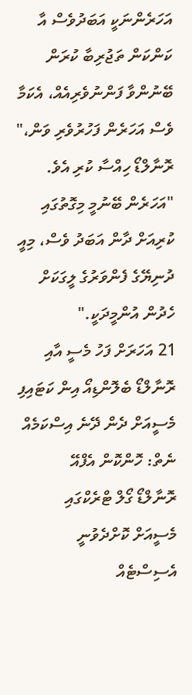އަހަރެންނަކީ އަބަދުވެސް އާ ކަންކަން ތަޖުރިބާ ކުރަން ބޭނުންވާ ފަންނުވެރިއެއް، އެކަމާ ވެސް އަހަރެން ފަހުރުވެރި ވަން،" ރޮނާލްޑޯ ހިއްސާ ކުރި އެވެ.
"އަހަރެން ބޭނުމީ މިގޮތުގައި ކުރިއަށް ދާން އަބަދު ވެސް، މިއީ ދުނިޔޭގެ ފެންވަރުގެ ލީގަކަށް ހެދުން އުންމީދަކީ."
21 އަހަރަށް ފަހު މެސީ އާއި ރޮނާލްޑޯ ބެލޮންޑިއޯ އިން ކަޓައިފި
މެސީއަށް ދެން ދޭނެ އިސްކަމެއް ނެތް: ހޮންކޮން އެފްއޭ
ރޮނާލްޑޯ ގޯލް ޓްރެކްގައި މެސީއަށް ކޮށްދެވުނީ އެސިސްޓެއް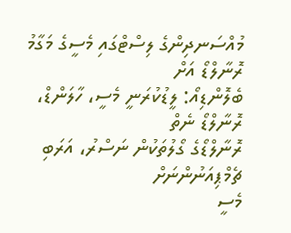މުއްސަނދިންގެ ލިސްޓްގައި މެސީގެ މަގާމު ރޮނާލްޑޯ އަށް
ބެލޮންޑިއޯ: ލީޑުކުރަނީ މެސީ، ހާލަންޑް، ރޮނާލްޑޯ ނެތް
ރޮނާލްޑޯގެ ގޯލުތަކުން ނަސްރު، އަރަބި ޗެމްޕިއަނުންނަށް
މެސީ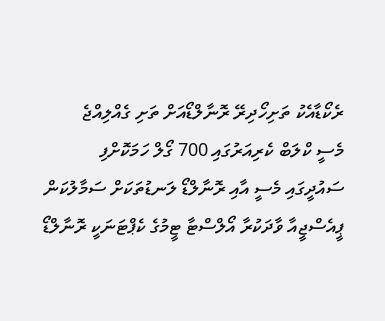ރެކޯޑާއެކު ތަށިހޯދިރޭ ރޮނާލްޑޯއަށް ތަށި ގެއްލިއްޖެ
މެސީ ކްލަބް ކެރިއަރުގައި 700 ގޯލް ހަމަކޮށްފި
ސައުދީގައި މެސީ އާއި ރޮނާލްޑޯ ލަނޑުތަކަށް ސަމާލުކަން
ޕީއެސްޖީއާ ވާދަކުރާ އޯލްސްޓާ ޓީމުގެ ކެޕްޓަނަކީ ރޮނާލްޑޯ